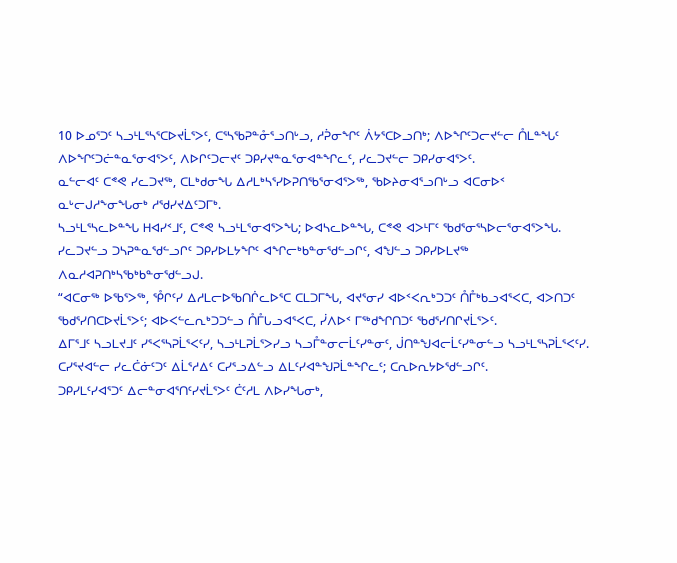10 ᐅᓄᕐᑐᑦ ᓴᓗᒻᒪᕐᓴᕐᑕᐅᔪᒫᕐᐳᑦ, ᑕᕐᓴᖃᕈᓐᓁᕐᓗᑎᒡᓗ, ᓱᕉᓂᖏᑦ ᐲᔭᕐᑕᐅᓗᑎᒃ; ᐱᐅᖏᑦᑐᓕᔪᓪᓕ ᑍᒪᓐᖓᑦ ᐱᐅᖏᑦᑐᓖᓐᓇᕐᓂᐊᕐᐳᑦ, ᐱᐅᒋᑦᑐᓕᔪᑦ ᑐᑭᓯᔪᓐᓇᕐᓂᐊᓐᖏᓚᑦ, ᓯᓚᑐᔪᓪᓕ ᑐᑭᓯᓂᐊᕐᐳᑦ.
ᓇᓪᓕᐊᑦ ᑕᕝᕙ ᓯᓚᑐᔪᖅ, ᑕᒪᒃᑯᓂᖓ ᐃᓱᒪᒃᓴᕐᓯᐅᕈᑎᖃᕐᓂᐊᕐᐳᖅ, ᖃᐅᔨᓂᐊᕐᓗᑎᒡᓗ ᐊᑕᓂᐅᑉ ᓇᒡᓕᒍᓱᖕᓂᖓᓂᒃ ᓱᖁᓯᔪᐃᑦᑐᒥᒃ.
ᓴᓗᒻᒪᕐᓴᓚᐅᓐᖓ ᕼᐊᓯᑉᒧᑦ, ᑕᕝᕙ ᓴᓗᒻᒪᕐᓂᐊᕐᐳᖓ; ᐅᐊᓴᓚᐅᓐᖓ, ᑕᕝᕙ ᐊᐳᒻᒥᑦ ᖃᑯᕐᓂᕐᓴᐅᓕᕐᓂᐊᕐᐳᖓ.
ᓯᓚᑐᔪᓪᓗ ᑐᓴᕈᓐᓇᖁᓪᓗᒋᑦ ᑐᑭᓯᐅᒪᔭᖏᑦ ᐊᖏᓕᒃᑲᓐᓂᖁᓪᓗᒋᑦ, ᐊᖑᓪᓗ ᑐᑭᓯᐅᒪᔪᖅ ᐱᓇᓱᐊᕈᑎᒃᓴᖃᒃᑲᓐᓂᖁᓪᓗᒍ.
“ᐊᑕᓂᖅ ᐅᖃᕐᐳᖅ, ᕾᒋᑦᓯ ᐃᓱᒪᓕᐅᖃᑎᒌᓚᐅᕐᑕ ᑕᒪᑐᒥᖓ, ᐊᔪᕐᓂᓯ ᐊᐅᑉᐸᕆᒃᑐᑐᑦ ᑍᒤᒃᑲᓗᐊᕐᐸᑕ, ᐊᐳᑎᑐᑦ ᖃᑯᕐᓯᑎᑕᐅᔪᒫᕐᐳᑦ; ᐊᐅᐸᓪᓚᕆᒃᑐᑐᓪᓗ ᑍᒤᒐᓗᐊᕐᐸᑕ, ᓰᐱᐅᑉ ᒥᖅᑯᖏᑎᑐᑦ ᖃᑯᕐᓯᑎᒋᔪᒫᕐᐳᑦ.
ᐃᒥᕐᒧᑦ ᓴᓗᒪᔪᒧᑦ ᓯᕐᐸᕐᓴᕈᒫᕐᐸᑦᓯ, ᓴᓗᒻᒪᕈᒫᕐᐳᓯᓗ ᓴᓗᒤᓐᓂᓕᒫᑦᓯᓐᓂᑦ, ᒎᑎᓐᖑᐊᓕᒫᑦᓯᓐᓂᓪᓗ ᓴᓗᒻᒪᕐᓴᕈᒫᕐᐸᑦᓯ.
ᑕᓯᕐᔪᐊᓪᓕ ᓯᓚᑖᓃᑦᑐᑦ ᐃᒫᕐᓱᐃᑦ ᑕᓯᕐᓗᐃᓪᓗ ᐃᒪᑦᓯᐊᓐᖑᕈᒫᓐᖏᓚᑦ; ᑕᕆᐅᕆᔭᐅᖁᓪᓗᒋᑦ.
ᑐᑭᓯᒪᑦᓯᐊᕐᑐᑦ ᐃᓕᓐᓂᐊᕐᑎᑦᓯᔪᒫᕐᐳᑦ ᑖᑦᓱᒪ ᐱᐅᓯᖓᓂᒃ,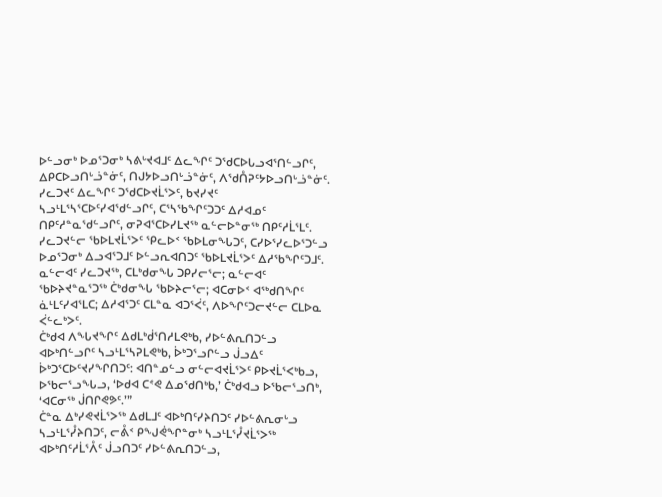ᐅᓪᓗᓂᒃ ᐅᓄᕐᑐᓂᒃ ᓴᕕᒡᔪᐊᒧᑦ ᐃᓚᖏᑦ ᑐᖁᑕᐅᒐᓗᐊᕐᑎᓪᓗᒋᑦ, ᐃᑭᑕᐅᓗᑎᒡᓘᓐᓃᑦ, ᑎᒍᔭᐅᓗᑎᒡᓘᓐᓃᑦ, ᐱᖁᑍᕈᑦᔭᐅᓗᑎᒡᓘᓐᓃᑦ.
ᓯᓚᑐᔪᑦ ᐃᓚᖏᑦ ᑐᖁᑕᐅᔪᒫᕐᐳᑦ, ᑲᔪᓯᔪᑦ ᓴᓗᒻᒪᕐᓴᕐᑕᐅᑦᓯᐊᖁᓪᓗᒋᑦ, ᑕᕐᓴᖃᖏᑦᑐᑐᑦ ᐃᓱᐊᓄᑦ ᑎᑭᑦᓱᓐᓇᖁᓪᓗᒋᑦ, ᓂᕈᐊᕐᑕᐅᓯᒪᔪᖅ ᓇᓪᓕᐅᓐᓂᖅ ᑎᑭᑦᓱᒫᕐᒪᑦ.
ᓯᓚᑐᔪᓪᓕ ᖃᐅᒪᔪᒫᕐᐳᑦ ᕿᓚᐅᑉ ᖃᐅᒪᓂᖓᑐᑦ, ᑕᓯᐅᕐᓯᓚᐅᕐᑐᓪᓗ ᐅᓄᕐᑐᓂᒃ ᐃᓗᐊᕐᑐᒧᑦ ᐅᓪᓗᕆᐊᑎᑐᑦ ᖃᐅᒪᔪᒫᕐᐳᑦ ᐃᓱᖃᖏᑦᑐᒧᑦ.
ᓇᓪᓕᐊᑦ ᓯᓚᑐᔪᖅ, ᑕᒪᒃᑯᓂᖓ ᑐᑭᓯᓕᕐᓕ; ᓇᓪᓕᐊᑦ ᖃᐅᔨᔪᓐᓇᕐᑐᖅ ᑖᒃᑯᓂᖓ ᖃᐅᔨᓕᕐᓕ; ᐊᑕᓂᐅᑉ ᐊᖅᑯᑎᖏᑦ ᓈᒻᒪᑦᓯᐊᕐᒪᑕ; ᐃᓱᐊᕐᑐᑦ ᑕᒪᓐᓇ ᐊᑐᕐᐹᑦ, ᐱᐅᖏᑦᑐᓕᔪᓪᓕ ᑕᒪᐅᓇ ᐹᓪᓚᒃᐳᑦ.
ᑖᒃᑯᐊ ᐱᖓᔪᖏᑦ ᐃᑯᒪᒃᑰᕐᑎᓱᒪᕙᒃᑲ, ᓯᐅᓪᕕᕆᑎᑐᓪᓗ ᐊᐅᒃᑎᓪᓗᒋᑦ ᓴᓗᒻᒪᕐᓴᕈᒪᕙᒃᑲ, ᐆᒃᑐᕐᓗᒋᓪᓗ ᒎᓗᐃᑦ ᐆᒃᑐᕐᑕᐅᑦᔪᓯᖏᑎᑐᑦ: ᐊᑎᓐᓄᓪᓗ ᓂᓪᓕᐊᔪᒫᕐᐳᑦ ᑭᐅᔪᒫᕐᐸᒃᑲᓗ, ᐅᖃᓕᕐᓗᖓᓗ, ‘ᐅᑯᐊ ᑕᕝᕙ ᐃᓄᖁᑎᒃᑲ,’ ᑖᒃᑯᐊᓗ ᐅᖃᓕᕐᓗᑎᒃ, ‘ᐊᑕᓂᖅ ᒎᑎᒋᕙᕗᑦ.’”
ᑖᓐᓇ ᐃᒃᓯᕙᔪᒫᕐᐳᖅ ᐃᑯᒪᒧᑦ ᐊᐅᒃᑎᑦᓯᔨᑎᑐᑦ ᓯᐅᓪᕕᕆᓂᒡᓗ ᓴᓗᒻᒪᕐᓮᔨᑎᑐᑦ, ᓕᕔᑉ ᑭᖑᕚᖏᓐᓂᒃ ᓴᓗᒻᒪᕐᓮᔪᒫᕐᐳᖅ ᐊᐅᒃᑎᑦᓱᒫᕐᐰᑦ ᒎᓗᑎᑐᑦ ᓯᐅᓪᕕᕆᑎᑐᓪᓗ,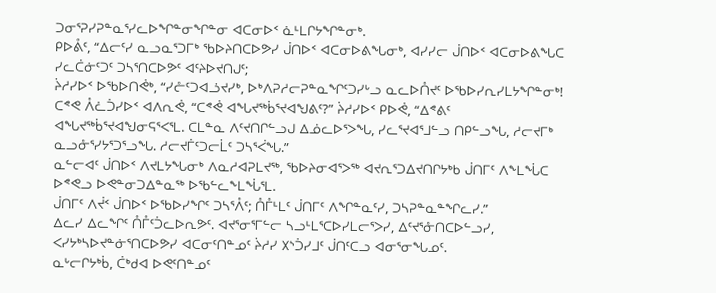ᑐᓂᕐᕈᓯᕈᓐᓇᕐᓯᓚᐅᖏᓐᓂᖏᓐᓂ ᐊᑕᓂᐅᑉ ᓈᒻᒪᒋᔭᖏᓐᓂᒃ.
ᑭᐅᕔᑦ, “ᐃᓕᑦᓯ ᓇᓗᓇᕐᑐᒥᒃ ᖃᐅᔨᑎᑕᐅᕗᓯ ᒎᑎᐅᑉ ᐊᑕᓂᐅᕕᖓᓂᒃ, ᐊᓯᓯᓕ ᒎᑎᐅᑉ ᐊᑕᓂᐅᕕᖓᑕ ᓯᓚᑖᓃᑦᑐᑦ ᑐᓴᕐᑎᑕᐅᕗᑦ ᐊᑦᔨᐅᔪᑎᒍᑦ;
ᔩᓱᓯᐅᑉ ᐅᖃᐅᑎᕚᒃ, “ᓯᓔᑦᑐᐊᓘᔪᓯᒃ, ᐅᒃᐱᕈᓱᓕᕈᓐᓇᖏᑦᑐᓯᒡᓗ ᓇᓚᐅᑍᔪᑦ ᐅᖃᐅᓯᕆᓯᒪᔭᖏᓐᓂᒃ!
ᑕᕝᕙ ᐰᓛᑑᓯᐅᑉ ᐊᐱᕆᕚ, “ᑕᕝᕚ ᐊᖓᔪᖅᑳᕐᔪᐊᖑᕕᑦ?” ᔩᓱᓯᐅᑉ ᑭᐅᕚ, “ᐃᕝᕕᑦ ᐊᖓᔪᖅᑳᕐᔪᐊᖑᓂᕋᕐᐸᕐᒪ. ᑕᒪᓐᓇ ᐱᑦᔪᑎᒋᓪᓗᒍ ᐃᓅᓚᐅᕐᐳᖓ, ᓯᓚᕐᔪᐊᕐᒧᓪᓗ ᑎᑭᓪᓗᖓ, ᓱᓕᔪᒥᒃ ᓇᓗᓁᕐᓯᔭᕐᑐᕐᓗᖓ. ᓱᓕᔪᒦᑦᑐᓕᒫᑦ ᑐᓴᕐᐹᖓ.”
ᓇᓪᓕᐊᑦ ᒎᑎᐅᑉ ᐱᔪᒪᔭᖓᓂᒃ ᐱᓇᓱᐊᕈᒪᔪᖅ, ᖃᐅᔨᓂᐊᕐᐳᖅ ᐊᔪᕆᕐᑐᐃᔪᑎᒋᔭᒃᑲ ᒎᑎᒥᑦ ᐱᖕᒪᖔᑕ ᐅᕝᕙᓗ ᐅᕙᓐᓂᑐᐃᓐᓇᖅ ᐅᖃᓪᓚᖕᒪᖔᕐᒪ.
ᒎᑎᒥᑦ ᐱᔫᑉ ᒎᑎᐅᑉ ᐅᖃᐅᓯᖏᑦ ᑐᓴᕐᐰᑦ; ᑍᒤᒻᒪᑦ ᒎᑎᒥᑦ ᐱᖏᓐᓇᑦᓯ, ᑐᓴᕈᓐᓇᓐᖏᓚᓯ.”
ᐃᓚᓯ ᐃᓚᖏᑦ ᑍᒤᑦᑑᓚᐅᕆᕗᑦ. ᐊᔪᕐᓂᕐᒥᓪᓕ ᓴᓗᒻᒪᕐᑕᐅᓯᒪᓕᕐᐳᓯ, ᐃᑦᔪᕐᓁᑎᑕᐅᓪᓗᓯ, ᐸᓯᔭᒃᓴᐅᔪᓐᓃᕐᑎᑕᐅᕗᓯ ᐊᑕᓂᑦᑎᓐᓄᑦ ᔩᓱᓯ ᙭ᔅᑑᓯᒧᑦ ᒎᑎᑦᑕᓗ ᐊᓂᕐᓂᖓᓄᑦ.
ᓇᒡᓕᒋᔭᒃᑳ, ᑖᒃᑯᐊ ᐅᕙᑦᑎᓐᓄᑦ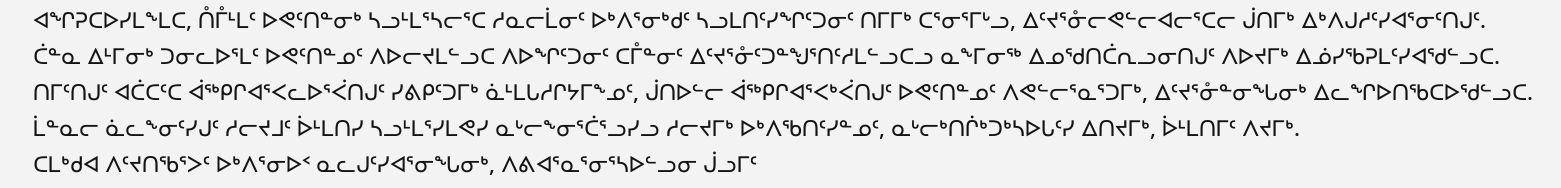ᐊᖏᕈᑕᐅᓯᒪᖕᒪᑕ, ᑍᒤᒻᒪᑦ ᐅᕙᑦᑎᓐᓂᒃ ᓴᓗᒻᒪᕐᓴᓕᕐᑕ ᓱᓇᓕᒫᓂᑦ ᐅᒃᐱᕐᓂᒃᑯᑦ ᓴᓗᒪᑎᑦᓯᖏᑦᑐᓂᑦ ᑎᒥᒥᒃ ᑕᕐᓂᕐᒥᒡᓗ, ᐃᑦᔪᕐᓁᓕᕙᓪᓕᐊᓕᕐᑕᓕ ᒎᑎᒥᒃ ᐃᒃᐱᒍᓱᑦᓯᐊᕐᓂᑦᑎᒍᑦ.
ᑖᓐᓇ ᐃᒻᒥᓂᒃ ᑐᓂᓚᐅᕐᒪᑦ ᐅᕙᑦᑎᓐᓄᑦ ᐱᐅᓕᔪᒪᓪᓗᑕ ᐱᐅᖏᑦᑐᓂᑦ ᑕᒤᓐᓂᑦ ᐃᑦᔪᕐᓁᑦᑐᓐᖑᕐᑎᑦᓱᒪᓪᓗᑕᓗ ᓇᖕᒥᓂᖅ ᐃᓄᖁᑎᑖᕆᓗᓂᑎᒍᑦ ᐱᐅᔪᒥᒃ ᐃᓅᓯᖃᕈᒪᑦᓯᐊᖁᓪᓗᑕ.
ᑎᒥᑦᑎᒍᑦ ᐊᑖᑕᑦᑕ ᐋᖅᑭᒋᐊᕐᐸᓚᐅᕐᐹᑎᒍᑦ ᓯᕕᑭᑦᑐᒥᒃ ᓈᒻᒪᒐᓱᒋᔭᒥᖕᓄᑦ, ᒎᑎᐅᓪᓕ ᐋᖅᑭᒋᐊᕐᐸᒃᐹᑎᒍᑦ ᐅᕙᑦᑎᓐᓄᑦ ᐱᕙᓪᓕᕐᓇᕐᑐᒥᒃ, ᐃᑦᔪᕐᓁᓐᓂᖓᓂᒃ ᐃᓚᖏᐅᑎᖃᑕᐅᖁᓪᓗᑕ.
ᒫᓐᓇᓕ ᓈᓚᖕᓂᑦᓯᒍᑦ ᓱᓕᔪᒧᑦ ᐆᒻᒪᑎᓯ ᓴᓗᒻᒪᕐᓯᒪᕙᓯ ᓇᒡᓕᖕᓂᕐᑖᕐᓗᓯᓗ ᓱᓕᔪᒥᒃ ᐅᒃᐱᖃᑎᑦᓯᓐᓄᑦ, ᓇᒡᓕᒃᑎᒌᒃᑐᒃᓴᐅᒐᑦᓯ ᐃᑎᔪᒥᒃ, ᐆᒻᒪᑎᒥᑦ ᐱᔪᒥᒃ.
ᑕᒪᒃᑯᐊ ᐱᑦᔪᑎᖃᕐᐳᑦ ᐅᒃᐱᕐᓂᐅᑉ ᓇᓚᒍᑦᓯᐊᕐᓂᖓᓂᒃ, ᐱᕕᐊᕐᓇᕐᓂᕐᓴᐅᓪᓗᓂ ᒎᓗᒥᑦ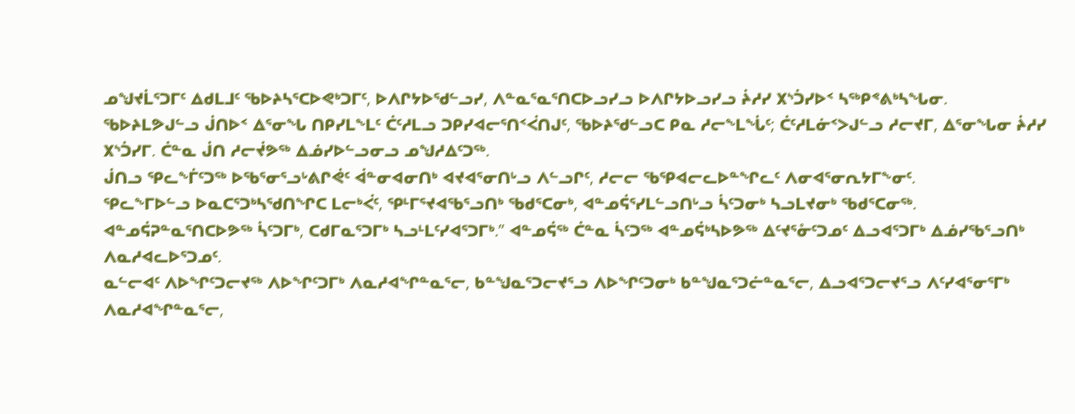ᓄᖑᔪᒫᕐᑐᒥᑦ ᐃᑯᒪᒧᑦ ᖃᐅᔨᓴᕐᑕᐅᕙᒃᑐᒥᑦ, ᐅᐱᒋᔭᐅᖁᓪᓗᓯ, ᐱᓐᓇᕐᓇᕐᑎᑕᐅᓗᓯᓗ ᐅᐱᒋᔭᐅᓗᓯᓗ ᔩᓱᓯ ᙭ᔅᑑᓯᐅᑉ ᓴᖅᑭᕝᕕᒃᓴᖓᓂ.
ᖃᐅᔨᒪᕗᒍᓪᓗ ᒎᑎᐅᑉ ᐃᕐᓂᖓ ᑎᑭᓯᒪᖕᒪᑦ ᑖᑦᓱᒪᓗ ᑐᑭᓯᐊᓕᕐᑎᑉᐹᑎᒍᑦ, ᖃᐅᔨᖁᓪᓗᑕ ᑭᓇ ᓱᓕᖕᒪᖔᑦ; ᑖᑦᓱᒪᓃᑉᐳᒍᓪᓗ ᓱᓕᔪᒥ, ᐃᕐᓂᖓᓂ ᔩᓱᓯ ᙭ᔅᑑᓯᒥ. ᑖᓐᓇ ᒎᑎ ᓱᓕᔫᕗᖅ ᐃᓅᓯᐅᓪᓗᓂᓗ ᓄᖑᓱᐃᑦᑐᖅ.
ᒎᑎᓗ ᕿᓚᖕᒦᑦᑐᖅ ᐅᖃᕐᓂᕐᓗᒡᕕᒋᕚᑦ ᐋᓐᓂᐊᓂᑎᒃ ᐊᔪᐊᕐᓂᑎᒡᓗ ᐱᓪᓗᒋᑦ, ᓱᓕᓕ ᖃᕿᐊᓕᓚᐅᓐᖏᓚᑦ ᐱᓂᐊᕐᓂᕆᔭᒥᖕᓂᑦ.
ᕿᓚᖕᒥᐅᓪᓗ ᐅᓇᑕᕐᑐᒃᓴᖁᑎᖏᑕ ᒪᓕᒃᐹᑦ, ᕿᒻᒥᕐᔪᐊᖃᕐᓗᑎᒃ ᖃᑯᕐᑕᓂᒃ, ᐊᓐᓄᕌᕐᓯᒪᓪᓗᑎᒡᓗ ᓵᑦᑐᓂᒃ ᓴᓗᒪᔪᓂᒃ ᖃᑯᕐᑕᓂᖅ.
ᐊᓐᓄᕌᕈᓐᓇᕐᑎᑕᐅᕗᖅ ᓵᑦᑐᒥᒃ, ᑕᑯᒥᓇᕐᑐᒥᒃ ᓴᓗᒻᒪᑦᓯᐊᕐᑐᒥᒃ.” ᐊᓐᓄᕌᖅ ᑖᓐᓇ ᓵᑦᑐᖅ ᐊᓐᓄᕌᒃᓴᐅᕗᖅ ᐃᑦᔪᕐᓁᑦᑐᓄᑦ ᐃᓗᐊᕐᑐᒥᒃ ᐃᓅᓯᖃᕐᓗᑎᒃ ᐱᓇᓱᐊᓚᐅᕐᑐᓄᑦ.
ᓇᓪᓕᐊᑦ ᐱᐅᖏᑦᑐᓕᔪᖅ ᐱᐅᖏᑦᑐᒥᒃ ᐱᓇᓱᐊᖏᓐᓇᕐᓕ, ᑲᓐᖑᓇᕐᑐᓕᔪᕐᓗ ᐱᐅᖏᑦᑐᓂᒃ ᑲᓐᖑᓇᕐᑐᓖᓐᓇᕐᓕ, ᐃᓗᐊᕐᑐᓕᔪᕐᓗ ᐱᑦᓯᐊᕐᓂᕐᒥᒃ ᐱᓇᓱᐊᖏᓐᓇᕐᓕ,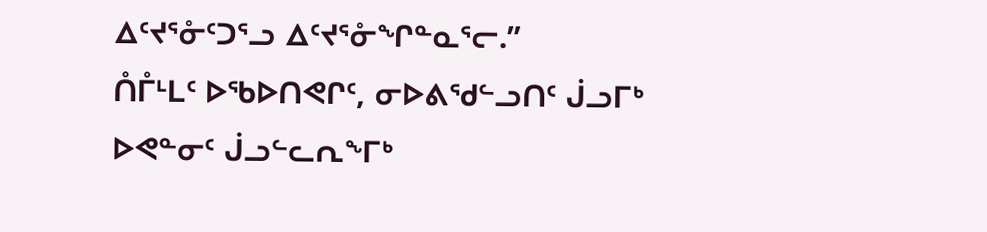ᐃᑦᔪᕐᓁᑦᑐᕐᓗ ᐃᑦᔪᕐᓁᖏᓐᓇᕐᓕ.”
ᑍᒤᒻᒪᑦ ᐅᖃᐅᑎᕙᒋᑦ, ᓂᐅᕕᖁᓪᓗᑎᑦ ᒎᓗᒥᒃ ᐅᕙᓐᓂᑦ ᒎᓗᓪᓚᕆᖕᒥᒃ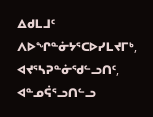ᐃᑯᒪᒧᑦ ᐱᐅᖏᓐᓃᔭᕐᑕᐅᓯᒪᔪᒥᒃ, ᐊᔪᕐᓴᕈᓐᓃᖁᓪᓗᑎᑦ, ᐊᓐᓄᕌᕐᓗᑎᓪᓗ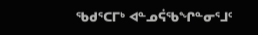ᖃᑯᕐᑕᒥᒃ ᐊᓐᓄᕌᖃᖏᓐᓂᕐᒧᑦ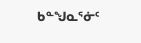ᑲᓐᖑᓇᕐᓃᑦ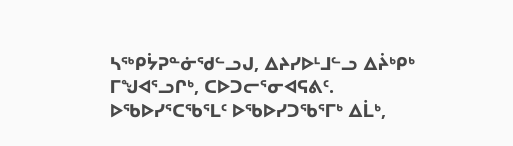ᓴᖅᑭᔮᕈᓐᓃᖁᓪᓗᒍ, ᐃᔨᓯᐅᒻᒧᓪᓗ ᐃᔩᒃᑭᒃ ᒥᖑᐊᕐᓗᒋᒃ, ᑕᐅᑐᓕᕐᓂᐊᕋᕕᑦ.
ᐅᖃᐅᓯᕐᑕᖃᕐᒪᑦ ᐅᖃᐅᓯᑐᖃᕐᒥᒃ ᐃᒫᒃ,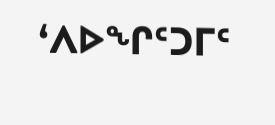‘ᐱᐅᖏᑦᑐᒥᑦ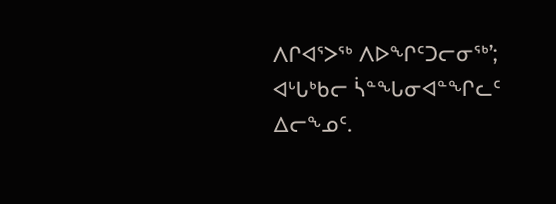ᐱᒋᐊᕐᐳᖅ ᐱᐅᖏᑦᑐᓕᓂᖅ’; ᐊᒡᒐᒃᑲᓕ ᓵᓐᖓᓂᐊᓐᖏᓚᑦ ᐃᓕᖕᓄᑦ.